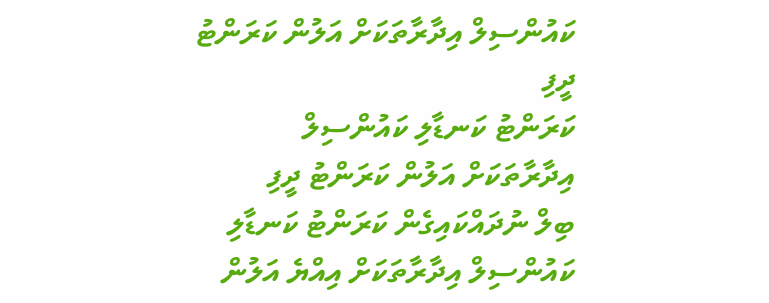ކައުންސިލް އިދާރާތަކަށް އަލުން ކަރަންޓު ދީފި
ކަރަންޓު ކަނޑާލި ކައުންސިލް އިދާރާތަކަށް އަލުން ކަރަންޓު ދީފި
ބިލް ނުދައްކައިގެން ކަރަންޓު ކަނޑާލި ކައުންސިލް އިދާރާތަކަށް އިއްޔެ އަލުން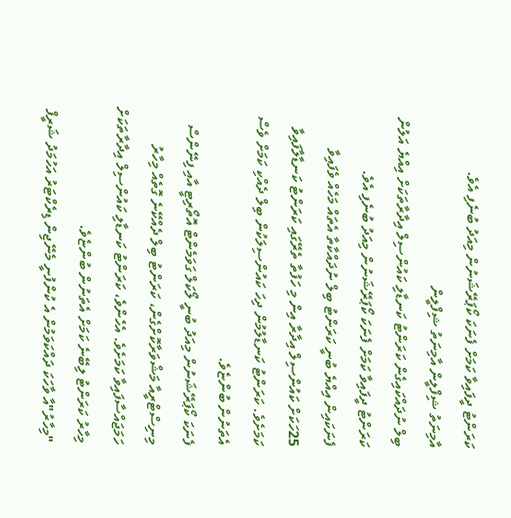ކަރަންޓު ދީފައިވާ ކަމަށް ފެނަކަ ކޯޕަރޭޝަނުން މިއަދު ބުނެފި އެވެ.
އާމިނަތު ޝިފްލީން އާމިނަތު ޝިފްލީން
ބިލް ނުދައްކައިގެން ކަރަންޓު ކަނޑާލި ކައުންސިލް އިދާރާތަކަށް އިއްޔެ އަލުން ކަރަންޓު ދީފައިވާ ކަމަށް ފެނަކަ ކޯޕަރޭޝަނުން މިއަދު ބުނެފި އެވެ.
ފެނަކައިން އިއްޔެ ބުނީ ކަރަންޓު ބިލް ނުދައްކާތާ އެތައް މަހެއް ވެފައިވާ 25ހަކަށް ކައުންސިލް އިދާރާ އިން މި ހަފުތާ ތެރޭގައި ކަރަންޓު ކަނޑާލާފައިވާ ކަމަށެވެ. ކަރަންޓު ކަނޑާލުމުން ދިހަ ކައުންސިލަކުން ބިލް ދެއްކި ކަމަށް ވެސް އެތަނުން ބުންޏެވެ.
ފެނަކަ ކޯޕަރޭޝަނުން މިއަދު ބުނީ ލޯކަލް ގަވަމެންޓް އޮތޯރިޓީ އާއި ފިނޭންސް މިނިސްޓްރީއާ މަޝްވަރާކޮށްގެން، ކަރަންޓު ބިލް ދެއްކޭނެ ގޮތެއް މިހާރު ހަމަޖައްސާފައިވާ ކަމަށެވެ. އެހެންވެ، ކަރަންޓު ކަނޑާލި ކައުންސިލް އިދާރާތަކަށް މިހާރު ކަރަންޓު ލިބޭނެ ކަމަށް އެތަނުން ބުންޏެވެ.
"މިހާރު"އާ ވާހަކަ ދައްކަވަމުން އެ ކުންފުނީ މެނޭޖިން ޑިރެކްޓަރު އަހުމަދު ޝަރީފް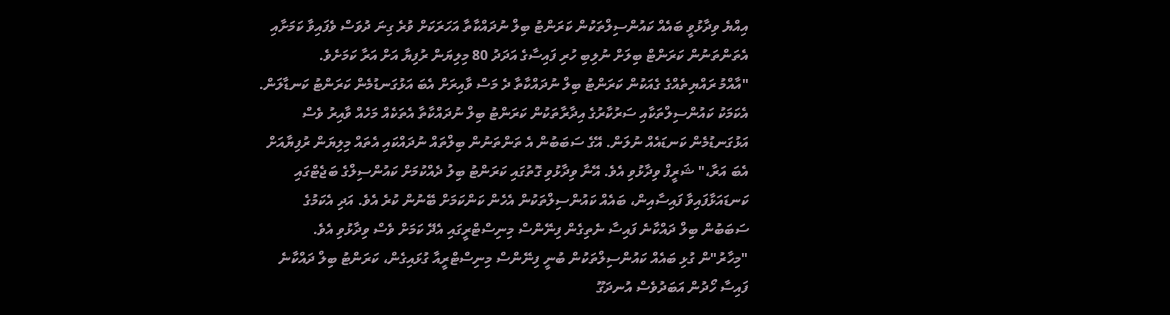އިއްޔެ ވިދާޅުވީ ބައެއް ކައުންސިލްތަކުން ކަރަންޓު ބިލް ނުދައްކާތާ އަހަރަކަށް ވުރެ ގިނަ ދުވަސް ވެފައިވާ ކަމަށާއި އެތަންތަނުން ކަރަންޓް ބިލަށް ނުލިބި ހުރި ފައިސާގެ އަދަދު 80 މިލިޔަން ރުފިޔާ އަށް އަރާ ކަމަށެވެ.
"އާއްމު ރައްޔިތެއްގެ ގެއަކުން ކަރަންޓު ބިލް ނުދައްކާތާ ދެ މަސް ވާއިރަށް އެބަ އަޅުގަނޑުމެން ކަރަންޓު ކަނޑާލަން. އެކަމަކު ކައުންސިލްތަކާއި ސަރުކާރުގެ އިދާރާތަކުން ކަރަންޓު ބިލް ނުދައްކާތާ އެތަކެއް މަހެއް ވާއިރު ވެސް އަޅުގަނޑުމެން ކަނޑައެއް ނުލަން. އޭގެ ސަބަބުން އެ ތަންތަނުން ބިލްތައް ނުދައްކައި އެތައް މިލިޔަން ރުފިޔާއަށް އެބަ އަރާ،" ޝަރީފް ވިދާޅުވި އެވެ. އޭނާ ވިދާޅުވި ގޮތުގައި ކަރަންޓު ބިލު ދެއްކުމަށް ކައުންސިލްގެ ބަޖެޓްގައި ކަނޑައަޅާފައިވާ ފައިސާއިން، ބައެއް ކައުންސިލްތަކުން އެހެން ކަންކަމަށް ބޭނުން ކުރެ އެވެ. އަދި އެކަމުގެ ސަބަބުން ބިލް ދައްކާނެ ފައިސާ ނެތިގެން ފިނޭންސް މިނިސްޓްރީގައި އެދޭ ކަމަށް ވެސް ވިދާޅުވި އެވެ.
"މިހާރު"ން ގުޅި ބައެއް ކައުންސިލްތަކުން ބުނީ ފިނޭންސް މިނިސްޓްރީއާ ގުޅައިގެން، ކަރަންޓު ބިލް ދައްކާނެ ފައިސާ ހޯދުން އަބަދުވެސް އުނދަގޫ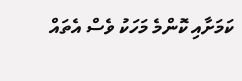ކަމަށާއި ކޮންމެ މަހަކު ވެސް އެތައް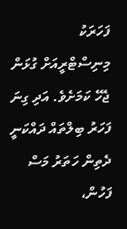ފަހަރަކު މިނިސްޓްރީއަށް ގުޅަން ޖެހޭ ކަމަށެވެ. އަދި ގިނަ ފަހަރު ބިލްތައް ދައްކަނީ ދެތިން ހަތަރު މަސް ފަހުން،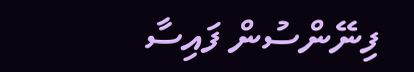ފިނޭންސުން ފައިސާ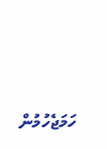ހަމަޖެހުމުން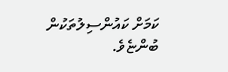ކަމަށް ކައުންސިލުތަކުން ބުންޏެވެ.